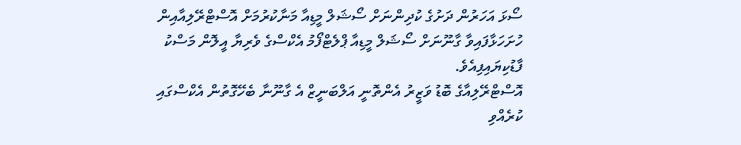ސޯޅަ އަހަރުން ދަށުގެ ކުދިންނަށް ސޯޝަލް މީޑިއާ މަނާކުރުމަށް އޮސްޓްރޭލިއާއިން ހުށަހަޅާފައިވާ ގާނޫނަށް ސޯޝަލް މީޑިއާ ޕްލެޓްފޯމު އެކްސްގެ ވެރިޔާ އީލޮން މަސްކު ފާޑުކިޔައިފިއެވެ.
އޮސްޓްރޭލިއާގެ ބޮޑު ވަޒީރު އެންތޮނީ އަލްބަނީޒް އެ ގާނޫނާ ބެހޭގޮތުން އެކްސްގައި ކުރެއްވި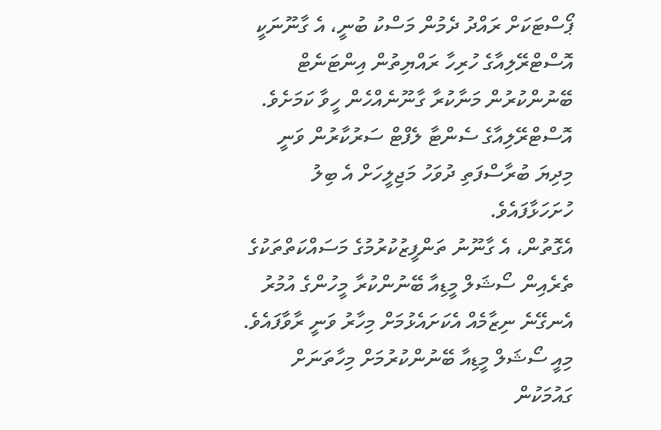ޕޯސްޓަކަށް ރައްދު ދެމުން މަސްކު ބުނީ، އެ ގާނޫނަކީ އޮސްޓްރޭލިއާގެ ހުރިހާ ރައްޔިތުން އިންޓަނެޓް ބޭނުންކުރުން މަނާކުރާ ގާނޫނެއްހެން ހީވާ ކަމަށެވެ.
އޮސްޓްރޭލިއާގެ ސެންޓާ ލެފްޓް ސަރުކާރުން ވަނީ މިދިޔަ ބުރާސްފަތި ދުވަހު މަޖިލީހަށް އެ ބިލު ހުށަހަޅާފައެވެ.
އެގޮތުން، އެ ގާނޫނު ތަންފީޒުކުރުމުގެ މަސައްކަތްތަކުގެ ތެރެއިން ސޯޝަލް މީޑިއާ ބޭނުންކުރާ މީހުންގެ އުމުރު އެނގޭނެ ނިޒާމެއް އެކަށައެޅުމަށް މިހާރު ވަނީ ރާވާފައެވެ. މިއީ ސޯޝަލް މީޑިއާ ބޭނުންކުރުމަށް މިހާތަނަށް ގައުމަކުން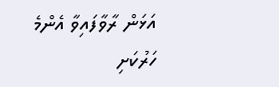އަޅަން ރާވާފައިވާ އެންމެ ހަރުކަށި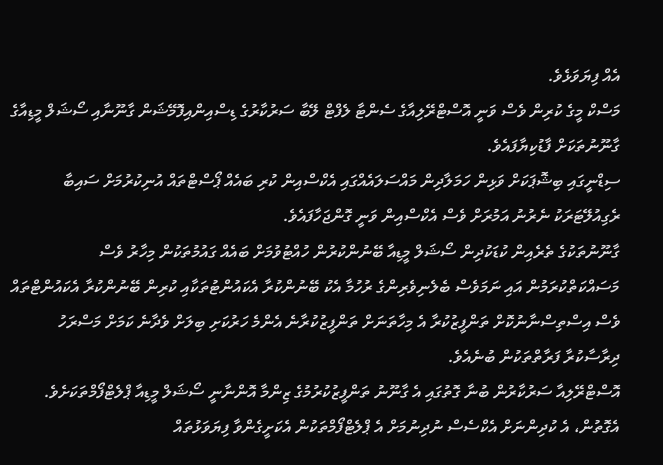އެއް ފިޔަވަޅެވެ.
މަސްކް މީގެ ކުރިން ވެސް ވަނީ އޮސްޓްރޭލިއާގެ ސެންޓާ ލެފްޓް ލޭބާ ސަރުކާރުގެ ޑިސްއިންއިފޮމޭޝަން ގާނޫނާއި ސޯޝަލް މީޑިއާގެ ގާނޫނުތަކަށް ފާޑުކިޔާފައެވެ.
ސިޑްނީގައި ބިޝޮޕަކަށް ވަޅިން ހަމަލާދިން މައްސަލައެއްގައި އެކްސްއިން ކުރި ބައެއް ޕޯސްޓްތައް އުނިކުރުމަށް ސައިބާ ރެގިއުލޭޓަރަކު ނެރުނު އަމުރަށް ވެސް އެކްސްއިން ވަނީ ގޮންޖަހާފައެވެ.
ގާނޫނުތަކުގެ ތެރެއިން ކުޑަކުދިން ސޯޝަލް މީޑިއާ ބޭނުންކުރުން ހުއްޓުވުމަށް ބައެއް ގައުމުތަކުން މިހާރު ވެސް މަސައްކަތްކުރަމުން އައި ނަމަވެސް ބެލެނިވެރިންގެ ރުހުމާ އެކު ބޭނުންކުރާ އެކައުންޓުތަކާއި ކުރިން ބޭނުންކުރާ އެކައުންޓްތައް ވެސް އިސްތިސްނާނުކޮށް ތަންފީޒުކުރާ އެ މިހާތަނަށް ތަންފީޒުކުރާނެ އެންމެ ހަރުކަށި ބިލަށް ވެދާނެ ކަމަށް މަސްރަހު ދިރާސާކުރާ ފަރާތްތަކުން ބުނެއެވެ.
އޮސްޓްރޭލިއާ ސަރުކާރުން ބުނާ ގޮތުގައި އެ ގާނޫނު ތަންފީޒުކުރުމުގެ ޒިންމާ އޮންނާނީ ސޯޝަލް މީޑިއާ ޕްލެޓްފޯމްތަކަށެވެ. އެގޮތުން، އެ ކުދިންނަށް އެކްސެސް ނުދިނުމަށް އެ ޕްލެޓްފޯމްތަކުން އެކަށީގެންވާ ފިޔަވަޅުތައް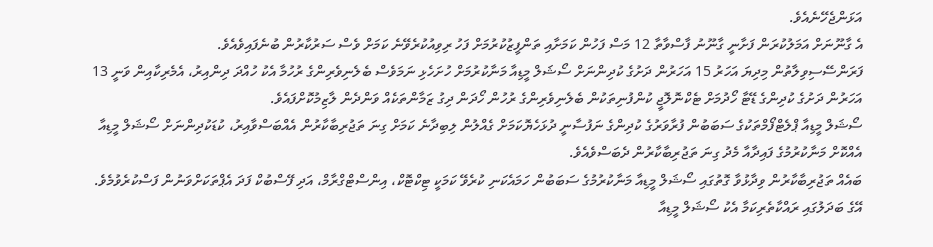އަޅަންޖެހޭނެއެވެ.
އެ ގާނޫނަށް އަމަލުކުރަން ފަށާނީ ގާނޫނު ފާސްވާތާ 12 މަސް ފަހުން ކަމަށާއި ތަންފީޒުކުރުމަށް ފަހު ރިވިއުކުރެވޭނެ ކަމަށް ވެސް ސަރުކާރުން ބުނެފައިވެއެވެ.
ފަރަންސޭސިވިލާތުން މިދިޔަ އަހަރު 15 އަހަރުން ދަށުގެ ކުދިންނަށް ސޯޝަލް މީޑިއާ މަނާކުރުމަށް ހުށަހެޅި ނަމަވެސް ބެލެނިވެރިންގެ ރުހުމާ އެކު ހުއްދަ ދިންއިރު، އެމެރިކާއިން ވަނީ 13 އަހަރުން ދަށުގެ ކުދިންގެ ޑޭޓާ ހޯދުމަށް ޓެކްނޮލޮޖީ ކުންފުނިތަކުން ބެލެނިވެރިންގެ ރުހުން ހޯދަން ދިގު ޒަމާންތަކެއް ވަންދެން ލާޒިމުކޮށްފައެވެ.
ސޯޝަލް މީޑިއާ ޕްލެޓްފޯމްތަކުގެ ސަބަބުން ފުރާވަރުގެ ކުދިންގެ ނަފުސާނީ ދުޅަހެޔޮކަމަށް ގެއްލުން ލިބިދާނެ ކަމަށް ގިނަ ތަޖުރިބާކާރުން އެއްބަސްވާއިރު، ކުޑަކުދިންނަށް ސޯޝަލް މީޑިއާ އެއްކޮށް މަނާކުރުމުގެ ފައިދާއާ މެދު ގިނަ ތަޖުރިބާކާރުން ދެބަސްވެއެވެ.
ބައެއް ތަޖުރިބާކާރުން ވިދާޅުވާ ގޮތުގައި ސޯޝަލް މީޑިއާ މަނާކުރުމުގެ ސަބަބުން ހަމައެކަނި ކުރެވޭ ކަމަކީ ޓިކްޓޮކް، އިންސްޓްގްރާމް، އަދި ފޭސްބުކް ފަދަ އެޕްތަކަށްވަނުން ފަސްކުރެވުމެވެ. އޭގެ ބަދަލުގައި ރައްކާތެރިކަމާ އެކު ސޯޝަލް މީޑިއާ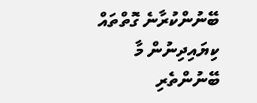ބޭނުންކުރާނެ ގޮތްތައް ކިޔައިދިނުން މާ ބޭނުންތެރި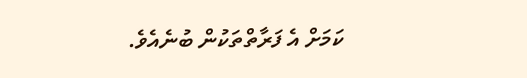ކަމަށް އެ ފަރާތްތަކުން ބުނެއެވެ.